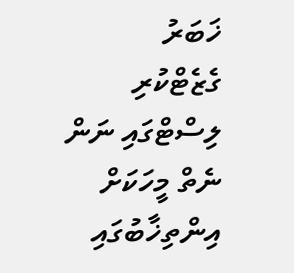ޚަބަރު
ގެޒެޓްކުރި ލިސްޓްގައި ނަން ނެތް މީހަކަށް އިންތިޚާބުގައި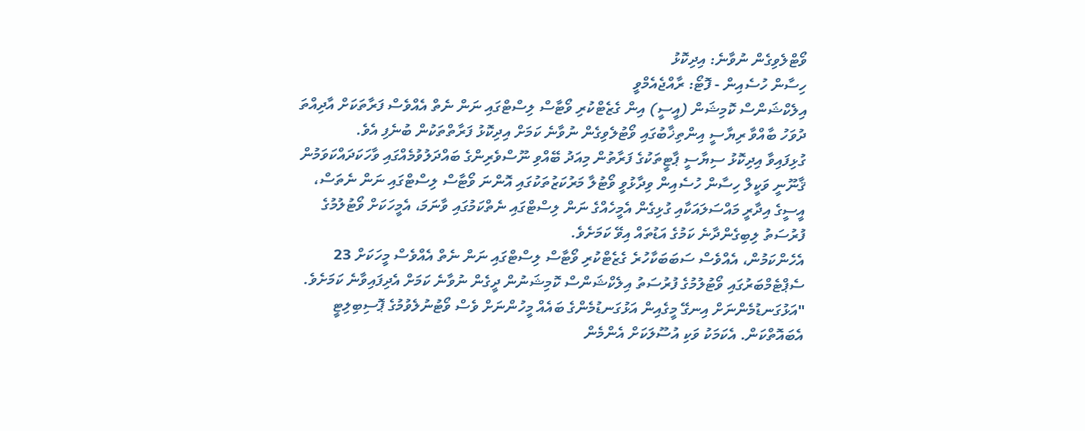ވޯޓްލެވިގެން ނުވާނެ: އިދިކޮޅު
ހިސާން ހުސެއިން - ފޮޓޯ: ރާއްޖެއެމްވީ
އިލެކްޝަންސް ކޮމިޝަން (އީސީ) އިން ގެޒެޓްކުރި ވޯޓާސް ލިސްޓްގައި ނަން ނެތް އެއްވެސް ފަރާތަކަށް އާދިއްތަ ދުވަހު ބާއްވާ ރިޔާސީ އިންތިޚާބުގައި ވޯޓުލެވިގެން ނުވާނެ ކަމަށް އިދިކޮޅު ފަރާތްތަކުން ބުނެފި އެވެ.
ގުޅިފައިވާ އިދިކޮޅު ސިޔާސީ ޕާޓީތަކުގެ ފަރާތުން މިއަދު ބޭއްވި ނޫސްވެރިންގެ ބައްދަލުވުމެއްގައި ވާހަކަދައްކަވަމުން ޤާނޫނީ ވަކީލް ހިސާން ހުސެއިން ވިދާޅުވީ ވޯޓުލާ މަރުކަޒުތަކުގައި އޮންނަ ވޯޓާސް ލިސްޓްގައި ނަން ނެތަސް، އީސީގެ އިދާރީ މައްސަލައަކާއި ގުޅިގެން އެމީހެއްގެ ނަން ލިސްޓްގައި ނެތްކަމުގައި ވާނަމަ، އެމީހަކަށް ވޯޓުލުމުގެ ފުރުސަތު ލިބިގެންދާނެ ކަމުގެ އަޑުތައް އިވޭ ކަމަށެވެ.
އެހެންކަމުން، އެއްވެސް ސަބަބަކާހުރެ ގެޒެޓްކުރި ވޯޓާސް ލިސްޓްގައި ނަން ނެތް އެއްވެސް މީހަކަށް 23 ސެޕްޓެމްބަރުގައި ވޯޓުލުމުގެ ފުރުސަތު އިލެކްޝަންސް ކޮމިޝަނުން ދީގެން ނުވާނެ ކަމަށް އެދިފައިވާނެ ކަމަށެވެ.
"އަޅުގަނޑުމެންނަށް އިނގޭ މީގެއިން އަޅުގަނޑުމެންގެ ބައެއް މީހުންނަށް ވެސް ވޯޓުނުލެވުމުގެ ޕޮސިބިލިޓީ އެބައޮތްކަން. އެކަމަކު ވަކި އުސޫލަކަށް އެންމެން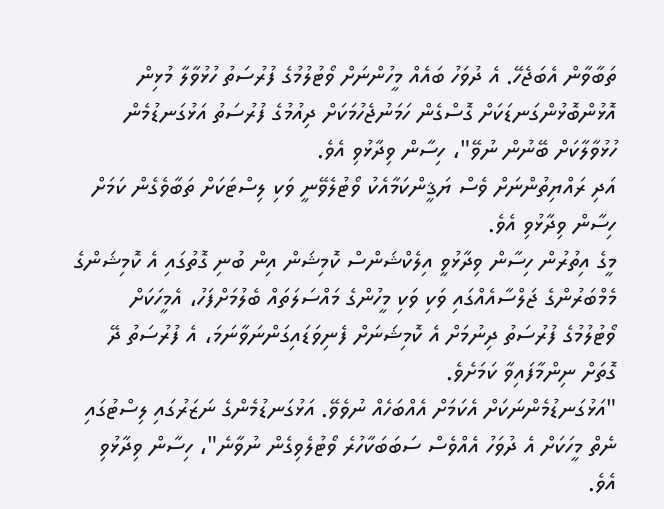ތަބާވާން އެބަޖެހޭ. އެ ދުވަހު ބައެއް މީހުންނަށް ވޯޓުލުމުގެ ފުރުސަތު ހުޅުވާލާ މުޅިން އޮޅުންބޮޅުންގަނޑަކަށް ގޮސްގެން ހަމަނުޖެހުމަކަށް ދިއުމުގެ ފުރުސަތު އަޅުގަނޑުމެން ހުޅުވާލާކަށް ބޭނުން ނުވޭ"، ހިސާން ވިދާޅުވި އެވެ.
އަދި ރައްޔިތުންނަށް ވެސް ޔަޤީންކަމާއެކު ވޯޓުލެވޭނީ ވަކި ލިސްޓަކަށް ތަބާވެގެން ކަމަށް ހިސާން ވިދާޅުވި އެވެ.
މީގެ އިތުރުން ހިސާން ވިދާޅުވީ އިލެކްޝަންސް ކޮމިޝަން އިން ބުނި ގޮތުގައި އެ ކޮމިޝަންގެ މެމްބަރުންގެ ޖަލްސާއެއްގައި ވަކި ވަކި މީހުންގެ މައްސަލަތައް ބެލުމަށްފަހު، އެމީހަކަށް ވޯޓުލުމުގެ ފުރުސަތު ދިނުމަށް އެ ކޮމިޝަނަށް ފެނިވަޑައިގަންނަވާނަމަ، އެ ފުރުސަތު ދޭ ގޮތަށް ނިންމާފައިވާ ކަމަށެވެ.
"އަޅުގަނޑުމެންނަކަށް އެކަމަށް އެއްބަހެއް ނުވެވޭ. އަޅުގަނޑުމެންގެ ނަޒަރުގައި ލިސްޓުގައި ނެތް މީހަކަށް އެ ދުވަހު އެއްވެސް ސަބަބަކާހުރެ ވޯޓުލެވިގެން ނުވާނެ"، ހިސާން ވިދާޅުވި އެވެ.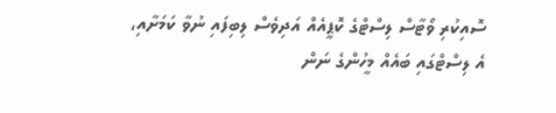ސޮއިކުރި ވޯޓާސް ލިސްޓްގެ ކޮޕީއެއް އަދިވެސް ލިބިފައި ނުވާ ކަމަށާއި، އެ ލިސްޓްގައި ބައެއް މީހުންގެ ނަން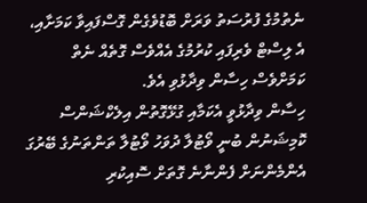ނެތުމުގެ ފުރުސަތު ވަރަށް ބޮޑުވެގެން ގޮސްފައިވާ ކަމަށާއި، އެ ލިސްޓް ވެރިފައި ކުރުމުގެ އެއްވެސް ގޮތެއް ނެތް ކަމަށްވެސް ހިސާން ވިދާޅުވި އެވެ.
ހިސާން ވިދާޅުވީ އެކަމާއި ގުޅޭގޮތުން އިލެކްޝަންސް ކޮމިޝަނުން ބުނީ ވޯޓުލާ ދުވަހު ވޯޓުލާ ތަންތަނުގެ ބޭރުގަ އެންމެންނަށް ފެންނާނެ ގޮތަށް ސޮއިކުރި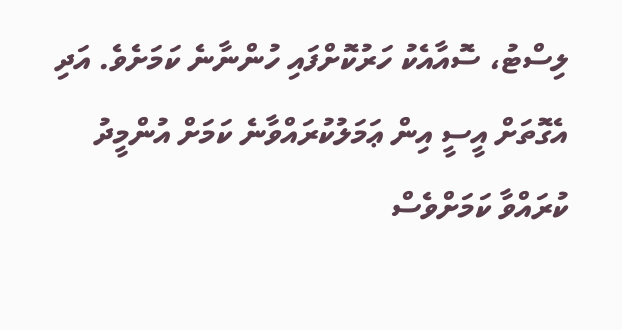ލިސްޓު، ސޮއާއެކު ހަރުކޮށްފައި ހުންނާނެ ކަމަށެވެ. އަދި އެގޮތަށް އީސީ އިން ޢަމަލުކުރައްވާނެ ކަމަށް އުންމީދު ކުރައްވާ ކަމަށްވެސް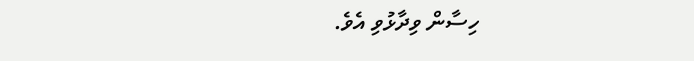ހިސާން ވިދާޅުވި އެވެ.